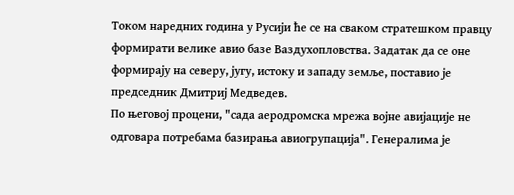Током наредних година у Русији ће се на сваком стратешком правцу формирати велике авио базе Ваздухопловства. Задатак да се оне формирају на северу, југу, истоку и западу земље, поставио је председник Дмитриј Медведев.
По његовој процени, "сада аеродромска мрежа војне авијације не одговара потребама базирања авиогрупација". Генералима је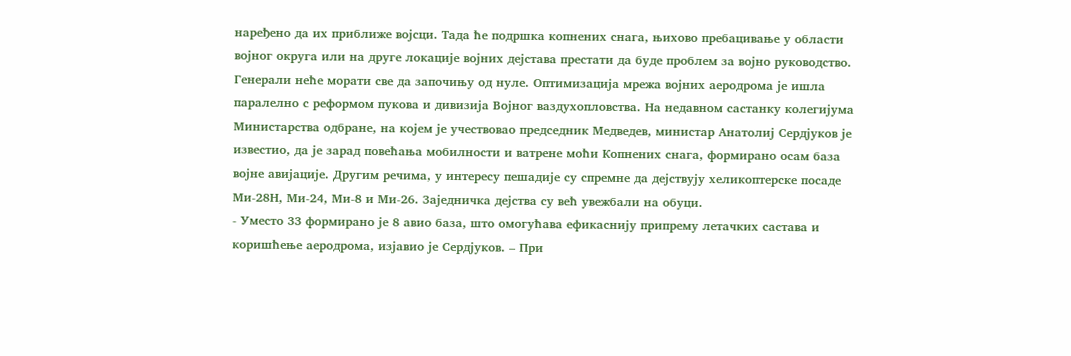наређено да их приближе војсци. Тада ће подршка копнених снага, њихово пребацивање у области војног округа или на друге локације војних дејстава престати да буде проблем за војно руководство.
Генерали неће морати све да започињу од нуле. Оптимизација мрежа војних аеродрома је ишла паралелно с реформом пукова и дивизија Војног ваздухопловства. На недавном састанку колегијума Министарства одбране, на којем је учествовао председник Медведев, министар Анатолиј Сердјуков је известио, да је зарад повећања мобилности и ватрене моћи Копнених снага, формирано осам база војне авијације. Другим речима, у интересу пешадије су спремне да дејствују хеликоптерске посаде Ми-28Н, Ми-24, Ми-8 и Ми-26. Заједничка дејства су већ увежбали на обуци.
- Уместо 33 формирано је 8 авио база, што омогућава ефикаснију припрему летачких састава и коришћење аеродрома, изјавио је Сердјуков. – При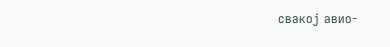свакој авио-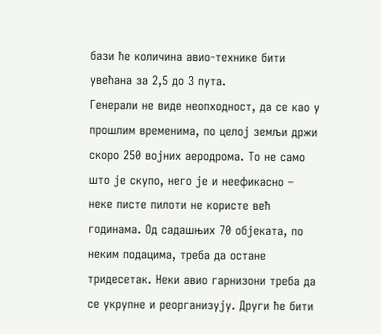бази ће количина авио-технике бити увећана за 2,5 до 3 пута.
Генерали не виде неопходност, да се као у прошлим временима, по целој земљи држи скоро 250 војних аеродрома. То не само што је скупо, него је и неефикасно – неке писте пилоти не користе већ годинама. Од садашњих 70 објеката, по неким подацима, треба да остане тридесетак. Неки авио гарнизони треба да се укрупне и реорганизују. Други ће бити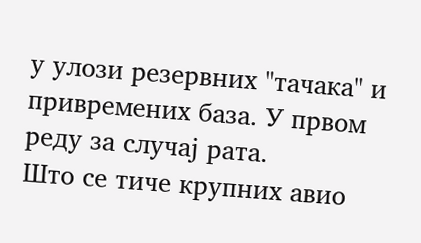у улози резервних "тачака" и привремених база. У првом реду за случај рата.
Што се тиче крупних авио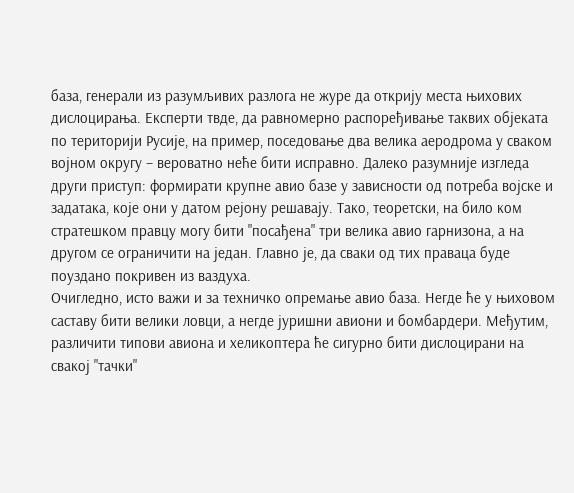база, генерали из разумљивих разлога не журе да открију места њихових дислоцирања. Експерти твде, да равномерно распоређивање таквих објеката по територији Русије, на пример, поседовање два велика аеродрома у сваком војном округу – вероватно неће бити исправно. Далеко разумније изгледа други приступ: формирати крупне авио базе у зависности од потреба војске и задатака, које они у датом рејону решавају. Тако, теоретски, на било ком стратешком правцу могу бити "посађена" три велика авио гарнизона, а на другом се ограничити на један. Главно је, да сваки од тих праваца буде поуздано покривен из ваздуха.
Очигледно, исто важи и за техничко опремање авио база. Негде ће у њиховом саставу бити велики ловци, а негде јуришни авиони и бомбардери. Међутим, различити типови авиона и хеликоптера ће сигурно бити дислоцирани на свакој "тачки"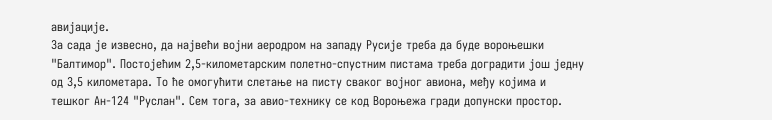авијације.
За сада је извесно, да највећи војни аеродром на западу Русије треба да буде вороњешки "Балтимор". Постојећим 2,5-километарским полетно-спустним пистама треба доградити још једну од 3,5 километара. То ће омогућити слетање на писту сваког војног авиона, међу којима и тешког Ан-124 "Руслан". Сем тога, за авио-технику се код Вороњежа гради допунски простор.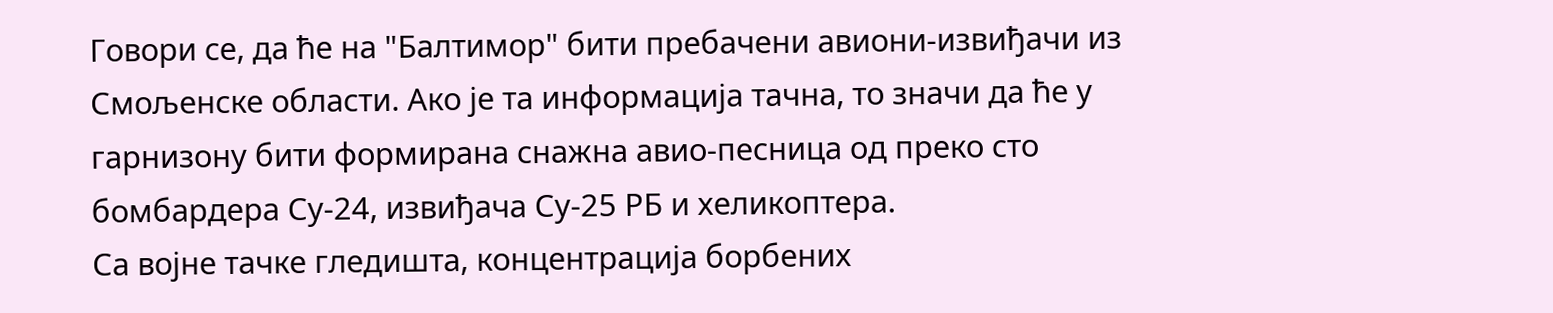Говори се, да ће на "Балтимор" бити пребачени авиони-извиђачи из Смољенске области. Ако је та информација тачна, то значи да ће у гарнизону бити формирана снажна авио-песница од преко сто бомбардера Су-24, извиђача Су-25 РБ и хеликоптера.
Са војне тачке гледишта, концентрација борбених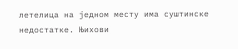летелица на једном месту има суштинске недостатке. Њихови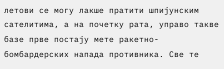летови се могу лакше пратити шпијунским сателитима, а на почетку рата, управо такве базе прве постају мете ракетно-бомбардерских напада противника. Све те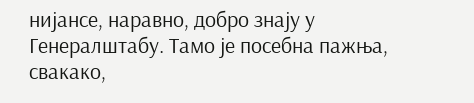нијансе, наравно, добро знају у Генералштабу. Тамо је посебна пажња, свакако,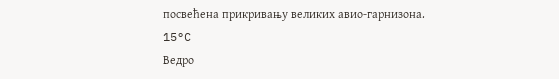посвећена прикривању великих авио-гарнизона.
15°C
Ведро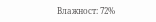Влажност: 72%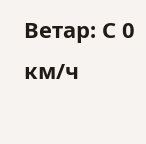Ветар: С 0 км/ч